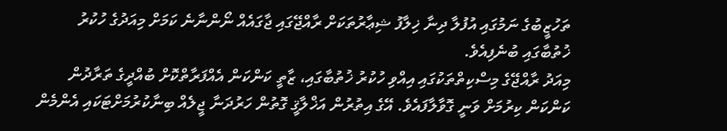ތަހުޒީބުގެ ނަމުގައި އުފުލާ ދިނާ ޚިލާފު ޝިޢާރުތަކަށް ރާއްޖޭގައި ޖާގައެއް ނޯންނާނެ ކަމަށް މިއަދުގެ ހުކުރު ޚުތުބާގައި ބުނެފިއެވެ.
މިއަދު ރާއްޖޭގެ މިސްކިތްތަކުގައި އިއްވި ހުކުރު ޚުތުބާގައި، ޒާތީ ކަންކަން އެއްފަރާތްކޮށް ބުއްދީގެ ތަރާދުން ކަންކަން ކިރުމަށް ވަނީ ގޮވާލާފައެވެ. އޭގެ އިތުރުން އަޚްލާޤީ ގޮތުން ހަރުދަނާ ޖީލެއް ބިނާކުރުމަށްޓަކައި އެންމެން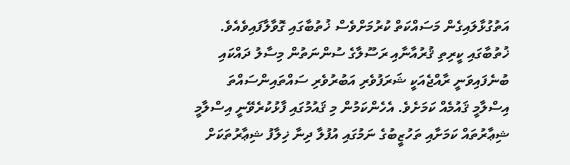އަތުގުޅާލައިގެން މަސައްކަތް ކުރުމަށްވެސް ޚުތުބާގައި ގޮވާލާފައިވެއެވެ.
ޚުތުބާގައި ކީރިތި ޤުރުއާނާއި ރަސޫލާގެ ސުންނަތުން މިސާލު ދައްކައި ބުނެފައިވަނީ ރާއްޖެއަކީ ޝަރަފުވެރި އަބުރުވެރި ސައްތައިންސައްތަ އިސްލާމީ ޤައުމެއް ކަމަށެވެ. އެހެންކަމުން މި ޤައުމުގައި ފާޅުކުރެވޭނީ އިސްލާމީ ޝިޢާރުތައް ކަމަށާއި ތަހުޒީބުގެ ނަމުގައި އުފުލާ ދިނާ ޚިލާފު ޝިޢާރުތަކަށް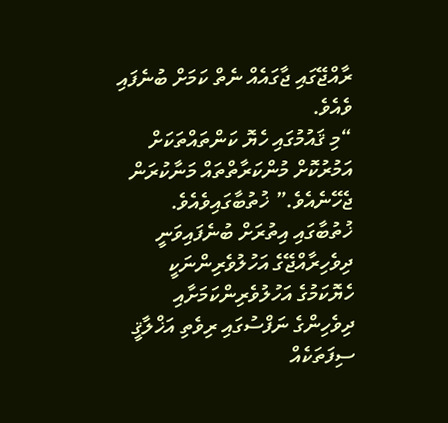ރާއްޖޭގައި ޖާގައެއް ނެތް ކަމަށް ބުނެފައި ވެއެވެ.
“މި ޤައުމުގައި ހެޔޮ ކަންތައްތަކަށް އަމުރުކޮށް މުންކަރާތްތައް މަނާކުރަން ޖެހޭނެއެވެ.” ޚުތުބާގައިވެއެވެ.
ޚުތުބާގައި އިތުރަށް ބުނެފައިވަނީ ދިވެހިރާއްޖޭގެ އަހުލުވެރިންނަކީ ހެޔޮކަމުގެ އަހުލުވެރިންކަމަށާއި ދިވެހިންގެ ނަފްސުގައި ރިވެތި އަޚްލާޤީ ސިފަތަކެއް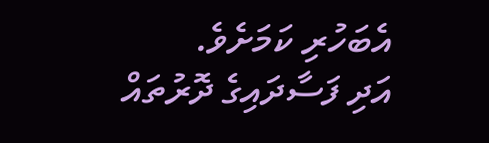އެބަހުރި ކަމަށެވެ.
އަދި ފަސާދައިގެ ދޮރުތައް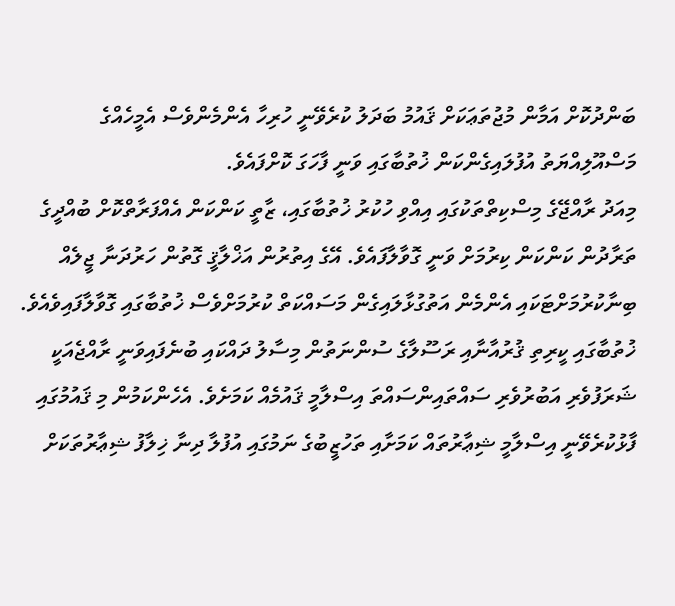ބަންދުކޮށް އަމާން މުޖުތަޢަކަށް ޤައުމު ބަދަލު ކުރެވޭނީ ހުރިހާ އެންމެންވެސް އެމީހެއްގެ މަސްއޫލިއްޔަތު އުފުލައިގެންކަން ޚުތުބާގައި ވަނީ ފާހަގަ ކޮށްފައެވެ.
މިއަދު ރާއްޖޭގެ މިސްކިތްތަކުގައި އިއްވި ހުކުރު ޚުތުބާގައި، ޒާތީ ކަންކަން އެއްފަރާތްކޮށް ބުއްދީގެ ތަރާދުން ކަންކަން ކިރުމަށް ވަނީ ގޮވާލާފައެވެ. އޭގެ އިތުރުން އަޚްލާޤީ ގޮތުން ހަރުދަނާ ޖީލެއް ބިނާކުރުމަށްޓަކައި އެންމެން އަތުގުޅާލައިގެން މަސައްކަތް ކުރުމަށްވެސް ޚުތުބާގައި ގޮވާލާފައިވެއެވެ.
ޚުތުބާގައި ކީރިތި ޤުރުއާނާއި ރަސޫލާގެ ސުންނަތުން މިސާލު ދައްކައި ބުނެފައިވަނީ ރާއްޖެއަކީ ޝަރަފުވެރި އަބުރުވެރި ސައްތައިންސައްތަ އިސްލާމީ ޤައުމެއް ކަމަށެވެ. އެހެންކަމުން މި ޤައުމުގައި ފާޅުކުރެވޭނީ އިސްލާމީ ޝިޢާރުތައް ކަމަށާއި ތަހުޒީބުގެ ނަމުގައި އުފުލާ ދިނާ ޚިލާފު ޝިޢާރުތަކަށް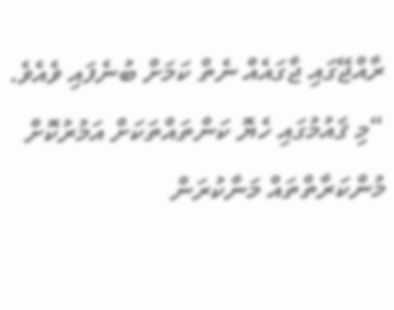ރާއްޖޭގައި ޖާގައެއް ނެތް ކަމަށް ބުނެފައި ވެއެވެ.
“މި ޤައުމުގައި ހެޔޮ ކަންތައްތަކަށް އަމުރުކޮށް މުންކަރާތްތައް މަނާކުރަން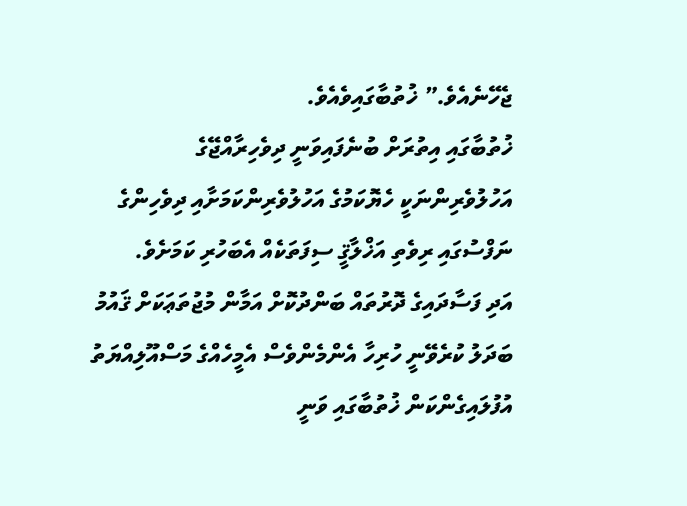ޖެހޭނެއެވެ.” ޚުތުބާގައިވެއެވެ.
ޚުތުބާގައި އިތުރަށް ބުނެފައިވަނީ ދިވެހިރާއްޖޭގެ އަހުލުވެރިންނަކީ ހެޔޮކަމުގެ އަހުލުވެރިންކަމަށާއި ދިވެހިންގެ ނަފްސުގައި ރިވެތި އަޚްލާޤީ ސިފަތަކެއް އެބަހުރި ކަމަށެވެ.
އަދި ފަސާދައިގެ ދޮރުތައް ބަންދުކޮށް އަމާން މުޖުތަޢަކަށް ޤައުމު ބަދަލު ކުރެވޭނީ ހުރިހާ އެންމެންވެސް އެމީހެއްގެ މަސްއޫލިއްޔަތު އުފުލައިގެންކަން ޚުތުބާގައި ވަނީ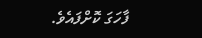ފާހަގަ ކޮށްފައެވެ.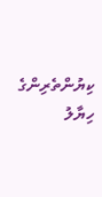ކިޔުންތެރިންގެ ހިޔާލު